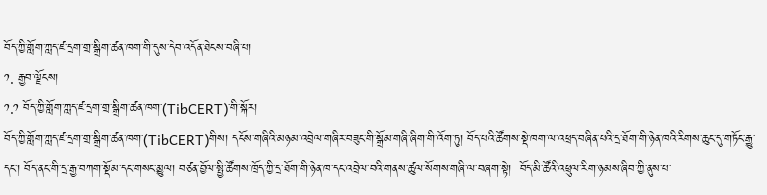བོད་ཀྱི་གློག་ཀླད་ཛ་དྲག་གྲ་སྒྲིག་ཚན་ཁག་གི་དུས་དེབ་འདོན་ཐེངས་བཞི་པ།
༡. རྒྱབ་ལྗོངས།
༡.༡ བོད་ཀྱི་གློག་ཀླད་ཛ་དྲག་གྲ་སྒྲིག་ཚན་ཁག་(TibCERT)་གི་སྐོར།
བོད་ཀྱི་གློག་ཀླད་ཛ་དྲག་གྲ་སྒྲིག་ཚན་ཁག་(TibCERT)གིས། དངོས་གཞིའི་མཉམ་འབྲེལ་གཞིར་བཟུང་གི་སྒྲོམ་གཞི་ཞིག་གི་འོག་ཏུ། བོད་པའི་ཚོགས་སྡེ་ཁག་ལ་འཕྲད་བཞིན་པའི་དྲ་ཐོག་གི་ཉེན་ཁའི་རིགས་ཆུང་དུ་གཏོང་རྒྱུ་དང་། བོད་ནང་གི་དྲ་རྒྱ་བཀག་སྡོམ་དང་གསང་མྱུལ། བཙན་བྱོལ་སྤྱི་ཚོགས་ཁྲོད་ཀྱི་དྲ་ཐོག་གི་ཉེན་ཁ་དང་འབྲེལ་བའི་གནས་ཚུལ་སོགས་གཞི་ལ་བཞག་སྟེ།  བོད་མི་ཚོའི་འཕྲུལ་རིག་ཉམས་ཞིབ་ཀྱི་ནུས་པ་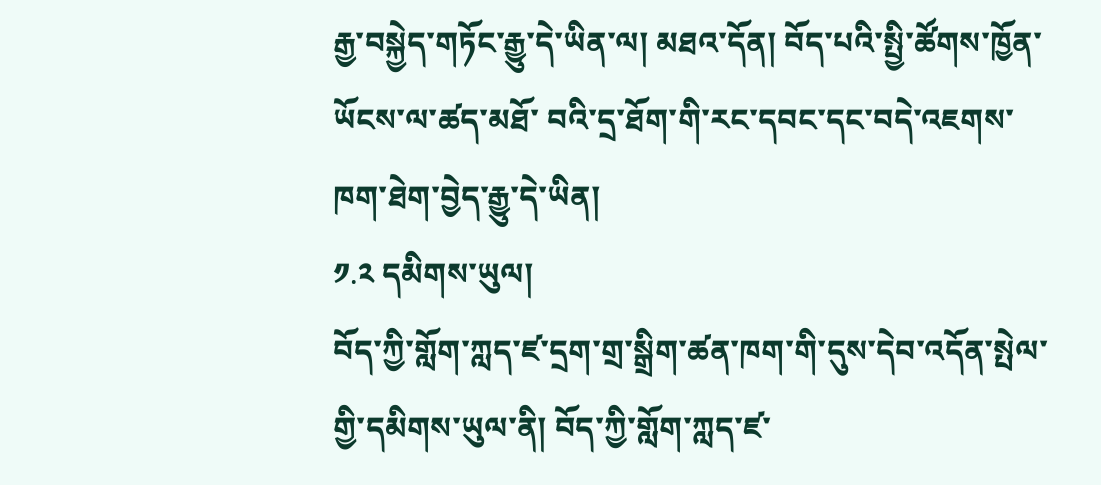རྒྱ་བསྐྱེད་གཏོང་རྒྱུ་དེ་ཡིན་ལ། མཐའ་དོན། བོད་པའི་སྤྱི་ཚོགས་ཁྱོན་ཡོངས་ལ་ཚད་མཐོ་ བའི་དྲ་ཐོག་གི་རང་དབང་དང་བདེ་འཇགས་ཁག་ཐེག་བྱེད་རྒྱུ་དེ་ཡིན།
༡.༢ དམིགས་ཡུལ།
བོད་ཀྱི་གློག་ཀླད་ཛ་དྲག་གྲ་སྒྲིག་ཚན་ཁག་གི་དུས་དེབ་འདོན་སྤེལ་གྱི་དམིགས་ཡུལ་ནི། བོད་ཀྱི་གློག་ཀླད་ཛ་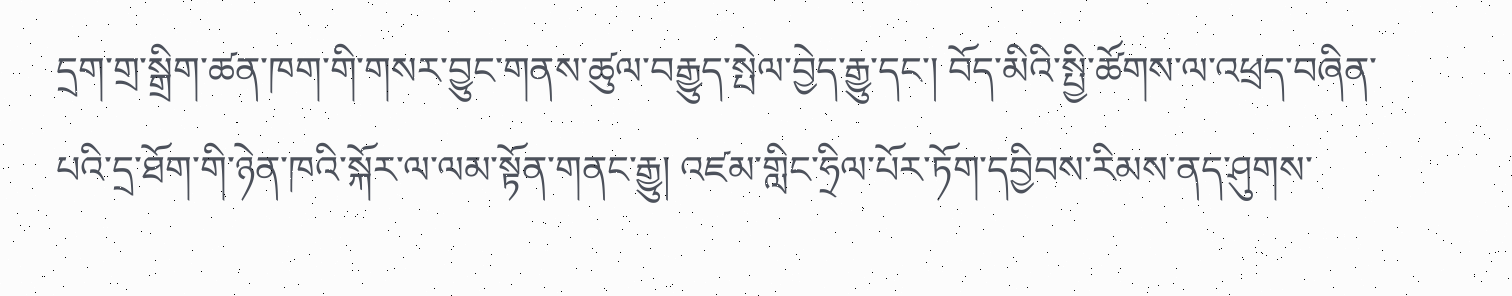དྲག་གྲ་སྒྲིག་ཚན་ཁག་གི་གསར་བྱུང་གནས་ཚུལ་བརྒྱུད་སྤེལ་བྱེད་རྒྱུ་དང་། བོད་མིའི་སྤྱི་ཚོགས་ལ་འཕྲད་བཞིན་པའི་དྲ་ཐོག་གི་ཉེན་ཁའི་སྐོར་ལ་ལམ་སྟོན་གནང་རྒྱུ། འཛམ་གླིང་ཧྲིལ་པོར་ཏོག་དབྱིབས་རིམས་ནད་ཤུགས་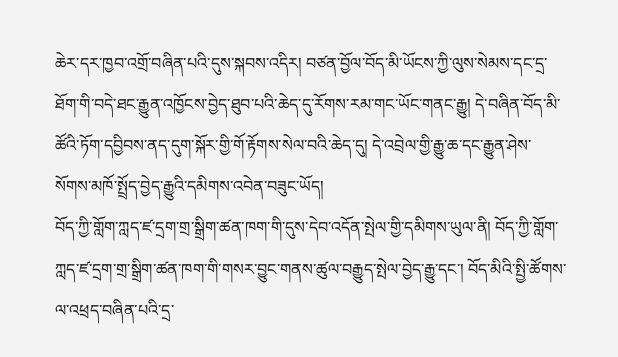ཆེར་དར་ཁྱབ་འགྲོ་བཞིན་པའི་དུས་སྐབས་འདིར། བཙན་བྱོལ་བོད་མི་ཡོངས་ཀྱི་ལུས་སེམས་དང་དྲ་ཐོག་གི་བདེ་ཐང་རྒྱུན་འཁྱོངས་བྱེད་ཐུབ་པའི་ཆེད་དུ་རོགས་རམ་གང་ཡོང་གནང་རྒྱུ། དེ་བཞིན་བོད་མི་ཚོའི་ཏོག་དབྱིབས་ནད་དུག་སྐོར་གྱི་གོ་རྟོགས་སེལ་བའི་ཆེད་དུ། དེ་འབྲེལ་གྱི་རྒྱུ་ཆ་དང་རྒྱུན་ཤེས་སོགས་མཁོ་སྤྲོད་བྱེད་རྒྱུའི་དམིགས་འབེན་བཟུང་ཡོད།
བོད་ཀྱི་གློག་ཀླད་ཛ་དྲག་གྲ་སྒྲིག་ཚན་ཁག་གི་དུས་དེབ་འདོན་སྤེལ་གྱི་དམིགས་ཡུལ་ནི། བོད་ཀྱི་གློག་ཀླད་ཛ་དྲག་གྲ་སྒྲིག་ཚན་ཁག་གི་གསར་བྱུང་གནས་ཚུལ་བརྒྱུད་སྤེལ་བྱེད་རྒྱུ་དང་། བོད་མིའི་སྤྱི་ཚོགས་ལ་འཕྲད་བཞིན་པའི་དྲ་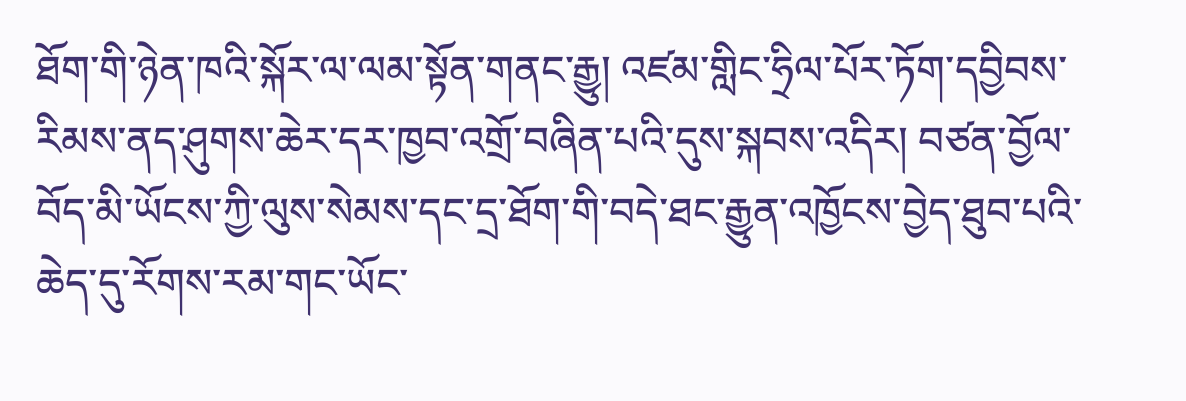ཐོག་གི་ཉེན་ཁའི་སྐོར་ལ་ལམ་སྟོན་གནང་རྒྱུ། འཛམ་གླིང་ཧྲིལ་པོར་ཏོག་དབྱིབས་རིམས་ནད་ཤུགས་ཆེར་དར་ཁྱབ་འགྲོ་བཞིན་པའི་དུས་སྐབས་འདིར། བཙན་བྱོལ་བོད་མི་ཡོངས་ཀྱི་ལུས་སེམས་དང་དྲ་ཐོག་གི་བདེ་ཐང་རྒྱུན་འཁྱོངས་བྱེད་ཐུབ་པའི་ཆེད་དུ་རོགས་རམ་གང་ཡོང་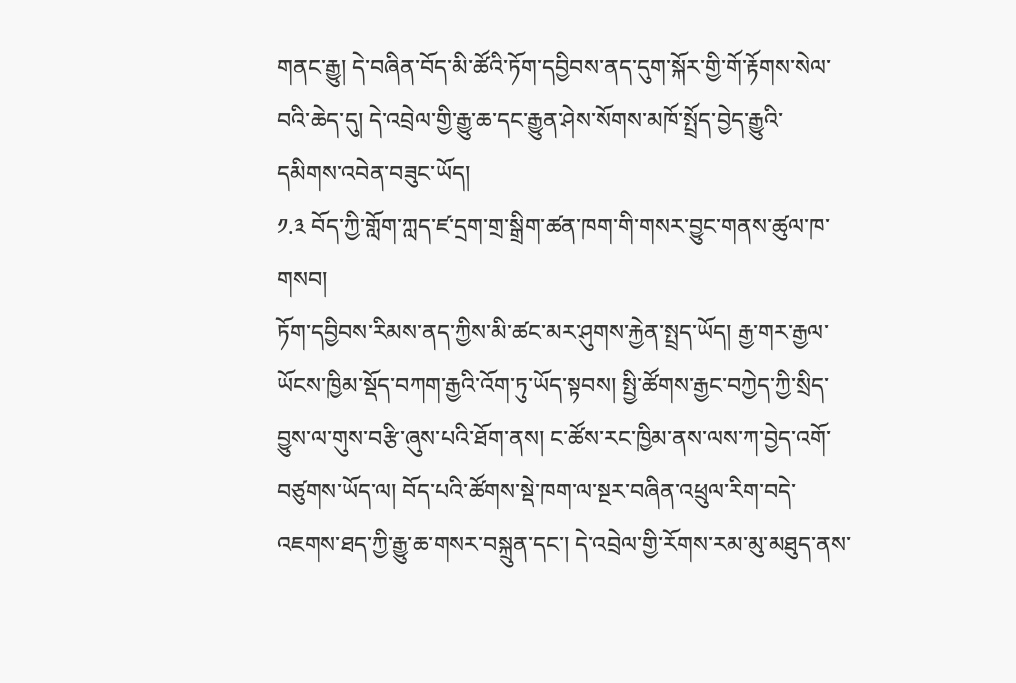གནང་རྒྱུ། དེ་བཞིན་བོད་མི་ཚོའི་ཏོག་དབྱིབས་ནད་དུག་སྐོར་གྱི་གོ་རྟོགས་སེལ་བའི་ཆེད་དུ། དེ་འབྲེལ་གྱི་རྒྱུ་ཆ་དང་རྒྱུན་ཤེས་སོགས་མཁོ་སྤྲོད་བྱེད་རྒྱུའི་དམིགས་འབེན་བཟུང་ཡོད།
༡.༣ བོད་ཀྱི་གློག་ཀླད་ཛ་དྲག་གྲ་སྒྲིག་ཚན་ཁག་གི་གསར་བྱུང་གནས་ཚུལ་ཁ་གསབ།
ཏོག་དབྱིབས་རིམས་ནད་ཀྱིས་མི་ཚང་མར་ཤུགས་རྐྱེན་སྤྲད་ཡོད། རྒྱ་གར་རྒྱལ་ཡོངས་ཁྱིམ་སྡོད་བཀག་རྒྱའི་འོག་ཏུ་ཡོད་སྟབས། སྤྱི་ཚོགས་རྒྱང་བཀྱེད་ཀྱི་སྲིད་བྱུས་ལ་གུས་བརྩི་ཞུས་པའི་ཐོག་ནས། ང་ཚོས་རང་ཁྱིམ་ནས་ལས་ཀ་བྱེད་འགོ་བཙུགས་ཡོད་ལ། བོད་པའི་ཚོགས་སྡེ་ཁག་ལ་སྔར་བཞིན་འཕྲུལ་རིག་བདེ་འཇགས་ཐད་ཀྱི་རྒྱུ་ཆ་གསར་བསྐྲུན་དང་། དེ་འབྲེལ་གྱི་རོགས་རམ་མུ་མཐུད་ནས་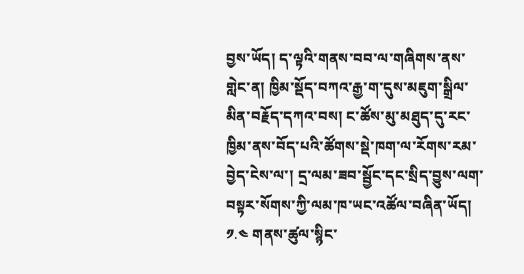བྱས་ཡོད། ད་ལྟའི་གནས་བབ་ལ་གཞིགས་ནས་གླེང་ན། ཁྱིམ་སྡོད་བཀའ་རྒྱ་ག་དུས་མཇུག་སྒྲིལ་མིན་བརྗོད་དཀའ་བས། ང་ཚོས་མུ་མཐུད་དུ་རང་ཁྱིམ་ནས་བོད་པའི་ཚོགས་སྡེ་ཁག་ལ་རོགས་རམ་བྱེད་ངེས་ལ་། དྲ་ལམ་ཟབ་སྦྱོང་དང་སྲིད་བྱུས་ལག་བསྟར་སོགས་ཀྱི་ལམ་ཁ་ཡང་འཚོལ་བཞིན་ཡོད།
༡.༤ གནས་ཚུལ་སྙིང་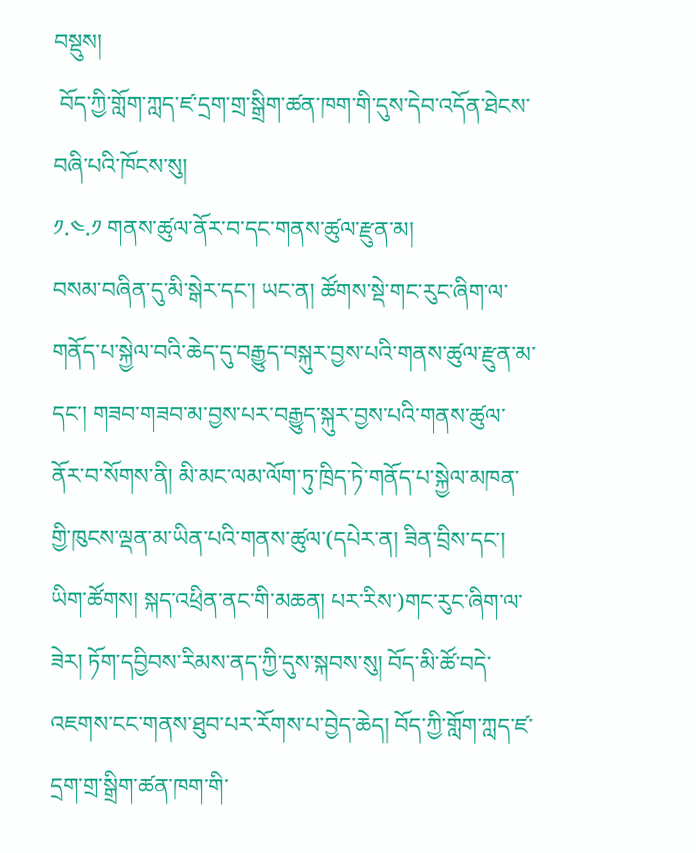བསྡུས།
 བོད་ཀྱི་གློག་ཀླད་ཛ་དྲག་གྲ་སྒྲིག་ཚན་ཁག་གི་དུས་དེབ་འདོན་ཐེངས་བཞི་པའི་ཁོངས་སུ།
༡.༤.༡ གནས་ཚུལ་ནོར་བ་དང་གནས་ཚུལ་རྫུན་མ།
བསམ་བཞིན་དུ་མི་སྒེར་དང་། ཡང་ན། ཚོགས་སྡེ་གང་རུང་ཞིག་ལ་གནོད་པ་སྐྱེལ་བའི་ཆེད་དུ་བརྒྱུད་བསྐུར་བྱས་པའི་གནས་ཚུལ་རྫུན་མ་དང་། གཟབ་གཟབ་མ་བྱས་པར་བརྒྱུད་སྐུར་བྱས་པའི་གནས་ཚུལ་ནོར་བ་སོགས་ནི། མི་མང་ལམ་ལོག་ཏུ་ཁྲིད་ཏེ་གནོད་པ་སྐྱེལ་མཁན་གྱི་ཁུངས་ལྡན་མ་ཡིན་པའི་གནས་ཚུལ་(དཔེར་ན། ཟིན་བྲིས་དང་། ཡིག་ཚོགས། སྐད་འཕྲིན་ནང་གི་མཆན། པར་རིས་)གང་རུང་ཞིག་ལ་ཟེར། ཏོག་དབྱིབས་རིམས་ནད་ཀྱི་དུས་སྐབས་སུ། བོད་མི་ཚོ་བདེ་འཇགས་ངང་གནས་ཐུབ་པར་རོགས་པ་བྱེད་ཆེད། བོད་ཀྱི་གློག་ཀླད་ཛ་དྲག་གྲ་སྒྲིག་ཚན་ཁག་གི་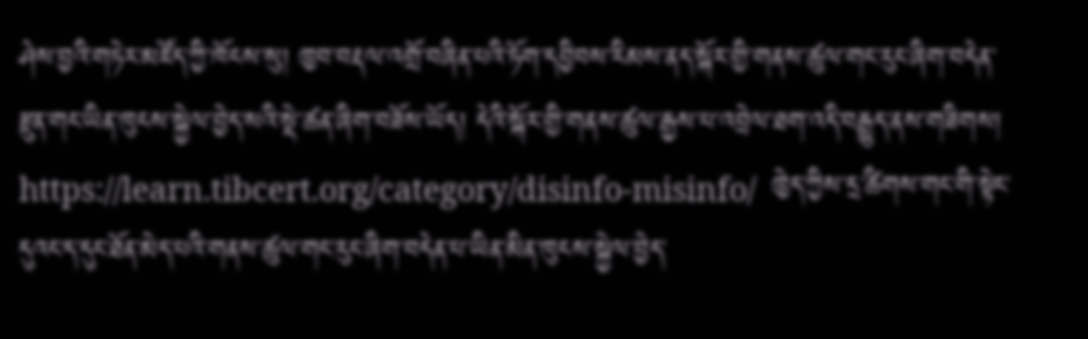ཤེས་བྱའི་གཏེར་མཛོད་ཀྱི་ཁོངས་སུ། ཁྱབ་བརྡལ་འགྲོ་བཞིན་པའི་ཏོག་དབྱིབས་རིམས་ནད་སྐོར་གྱི་གནས་ཚུལ་གང་རུང་ཞིག་བདེན་རྫུན་གང་ཡིན་ཁུངས་སྐྱེལ་བྱེད་སའི་སྡེ་ཚན་ཞིག་བཟོས་ཡོད། དེའི་སྐོར་གྱི་གནས་ཚུལ་རྒྱས་པ་འབྲེལ་ཐག་འདི་བརྒྱུད་ནས་གཟིགས། https://learn.tibcert.org/category/disinfo-misinfo/  ཁྱེད་ཀྱིས་དྲ་ཚིགས་གང་གི་སྟེང་དུའང་ད་དུང་ཐོན་མེད་པའི་གནས་ཚུལ་གང་རུང་ཞིག་བདེན་པ་ཡིན་མིན་ཁུངས་སྐྱེལ་བྱེད་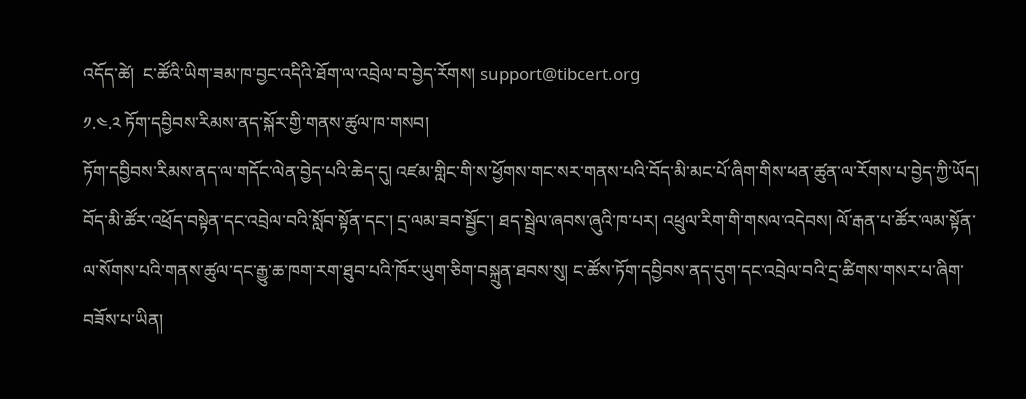འདོད་ཚེ།  ང་ཚོའི་ཡིག་ཟམ་ཁ་བྱང་འདིའི་ཐོག་ལ་འབྲེལ་བ་བྱེད་རོགས། support@tibcert.org
༡.༤.༢ ཏོག་དབྱིབས་རིམས་ནད་སྐོར་གྱི་གནས་ཚུལ་ཁ་གསབ།
ཏོག་དབྱིབས་རིམས་ནད་ལ་གདོང་ལེན་བྱེད་པའི་ཆེད་དུ། འཛམ་གླིང་གི་ས་ཕྱོགས་གང་སར་གནས་པའི་བོད་མི་མང་པོ་ཞིག་གིས་ཕན་ཚུན་ལ་རོགས་པ་བྱེད་ཀྱི་ཡོད། བོད་མི་ཚོར་འཕྲོད་བསྟེན་དང་འབྲེལ་བའི་སློབ་སྟོན་དང་། དྲ་ལམ་ཟབ་སྦྱོང་། ཐད་སྦྲེལ་ཞབས་ཞུའི་ཁ་པར། འཕྲུལ་རིག་གི་གསལ་འདེབས། ལོ་རྒན་པ་ཚོར་ལམ་སྟོན་ལ་སོགས་པའི་གནས་ཚུལ་དང་རྒྱུ་ཆ་ཁག་རག་ཐུབ་པའི་ཁོར་ཡུག་ཅིག་བསྐྲུན་ཐབས་སུ། ང་ཚོས་ཏོག་དབྱིབས་ནད་དུག་དང་འབྲེལ་བའི་དྲ་ཚིགས་གསར་པ་ཞིག་བཟོས་པ་ཡིན།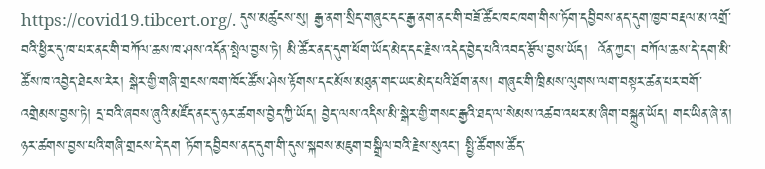https://covid19.tibcert.org/. དུས་མཚུངས་སུ། རྒྱ་ནག་སྲིད་གཞུང་དང་རྒྱ་ནག་ནང་གི་བཟོ་ཚོང་ཁང་ཁག་གིས་ཏོག་དབྱིབས་ནད་དུག་ཁྱབ་བརྡལ་མ་འགྲོ་བའི་ཕྱིར་དུ་ཁ་པར་ནང་གི་བཀོལ་ཆས་ཁ་ཤས་འདོན་སྤེལ་བྱས་ཏེ། མི་ཚོར་ནད་དུག་ཕོག་ཡོད་མེད་དང་རྗེས་འདེད་བྱེད་པའི་འབད་རྩོལ་བྱས་ཡོད།  འོན་ཀྱང་། བཀོལ་ཆས་དེ་དག་མི་ཚོས་ཁ་འབྱེད་ཐེངས་རེར། སྒེར་གྱི་གཞི་གྲངས་ཁག་ཁོང་ཚོས་ཤེས་རྟོགས་དང་མོས་མཐུན་གང་ཡང་མེད་པའི་ཐོག་ནས། གཞུང་གི་ཁྲིམས་ལུགས་ལག་བསྟར་ཚན་པར་བགོ་འགྲེམས་བྱས་ཏེ། དྲ་བའི་ཞབས་ཞུའི་མཛོད་ནང་དུ་ཉར་ཚགས་བྱེད་ཀྱི་ཡོད། བྱེད་ལས་འདིས་མི་སྒེར་གྱི་གསང་རྒྱའི་ཐད་ལ་སེམས་འཚབ་འཕར་མ་ཞིག་བསྐྲུན་ཡོད། གང་ཡིན་ཞེ་ན། ཉར་ཚགས་བྱས་པའི་གཞི་གྲངས་དེ་དག ཏོག་དབྱིབས་ནད་དུག་གི་དུས་སྐབས་མཇུག་བསྒྲིལ་བའི་རྗེས་སུའང་། སྤྱི་ཚོགས་ཚོད་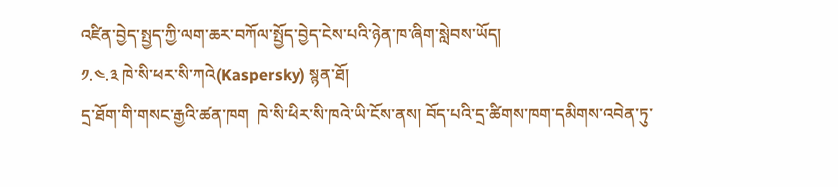འཛིན་བྱེད་སྤྱད་ཀྱི་ལག་ཆར་བཀོལ་སྤྱོད་བྱེད་ངེས་པའི་ཉེན་ཁ་ཞིག་སླེབས་ཡོད།
༡.༤.༣ ཁེ་སི་ཕར་སི་ཀའེ(Kaspersky) སྙན་ཐོ།
དྲ་ཐོག་གི་གསང་རྒྱའི་ཚན་ཁག  ཁེ་སི་ཕིར་སི་ཁའེ་ཡི་ངོས་ནས། བོད་པའི་དྲ་ཚིགས་ཁག་དམིགས་འབེན་ཏུ་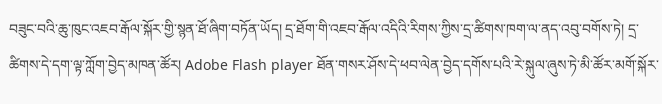བཟུང་བའི་ཆུ་ཁུང་འཇབ་རྒོལ་སྐོར་གྱི་སྙན་ཐོ་ཞིག་བཏོན་ཡོད། དྲ་ཐོག་གི་འཇབ་རྒོལ་འདིའི་རིགས་ཀྱིས་དྲ་ཚིགས་ཁག་ལ་ནད་འབུ་བགོས་ཏེ། དྲ་ཚིགས་དེ་དག་ལྟ་ཀློག་བྱེད་མཁན་ཚོར། Adobe Flash player ཐོན་གསར་ཤོས་དེ་ཕབ་ལེན་བྱེད་དགོས་པའི་རེ་སྐུལ་ཞུས་ཏེ་མི་ཚོར་མགོ་སྐོར་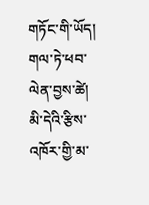གཏོང་གི་ཡོད། གལ་ཏེ་ཕབ་ལེན་བྱས་ཚེ། མི་དེའི་རྩིས་འཁོར་གྱི་མ་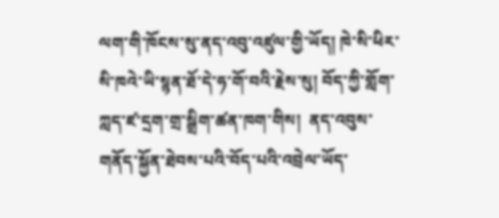ལག་གི་ཁོངས་སུ་ནད་འབུ་འཛུལ་གྱི་ཡོད། ཁེ་སི་ཕིར་སི་ཁའེ་ཡི་སྙན་ཐོ་དེ་ཧ་གོ་བའི་རྗེས་སུ། བོད་ཀྱི་གློག་ཀླད་ཛ་དྲག་གྲ་སྒྲིག་ཚན་ཁག་གིས།  ནད་འབུས་གནོད་སྐྱོན་ཐེབས་པའི་བོད་པའི་འབྲེལ་ཡོད་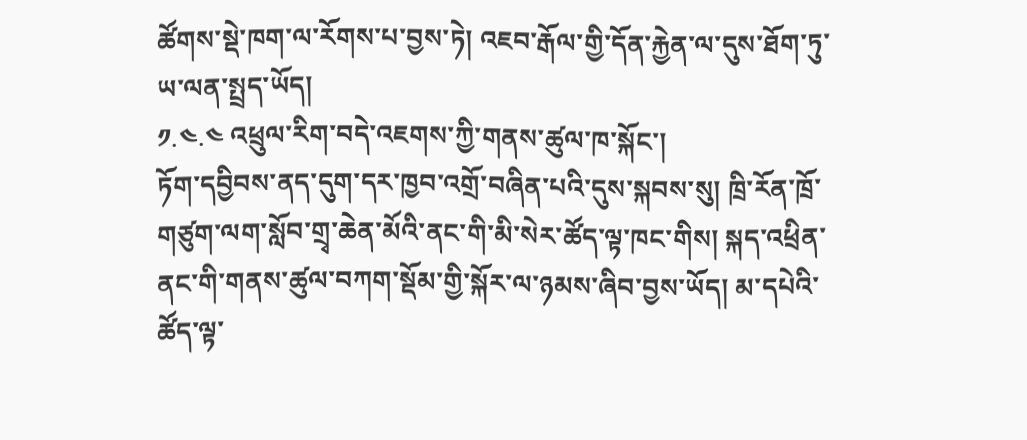ཚོགས་སྡེ་ཁག་ལ་རོགས་པ་བྱས་ཏེ། འཇབ་རྒོལ་གྱི་དོན་རྐྱེན་ལ་དུས་ཐོག་ཏུ་ཡ་ལན་སྤྲད་ཡོད།
༡.༤.༤ འཕྲུལ་རིག་བདེ་འཇགས་ཀྱི་གནས་ཚུལ་ཁ་སྐོང་།
ཏོག་དབྱིབས་ནད་དུག་དར་ཁྱབ་འགྲོ་བཞིན་པའི་དུས་སྐབས་སུ། ཁྲི་རོན་ཁྲོ་གཙུག་ལག་སློབ་གྲྭ་ཆེན་མོའི་ནང་གི་མི་སེར་ཚོད་ལྟ་ཁང་གིས། སྐད་འཕྲིན་ནང་གི་གནས་ཚུལ་བཀག་སྡོམ་གྱི་སྐོར་ལ་ཉམས་ཞིབ་བྱས་ཡོད། མ་དཔེའི་ཚོད་ལྟ་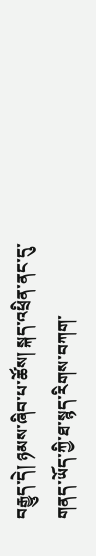བརྒྱུད་དེ། ཉམས་ཞིབ་པ་ཚོས། སྐད་འཕྲིན་ནང་དུ་གནད་ཡོད་ཀྱི་ཐ་སྙད་རིགས་བཀག་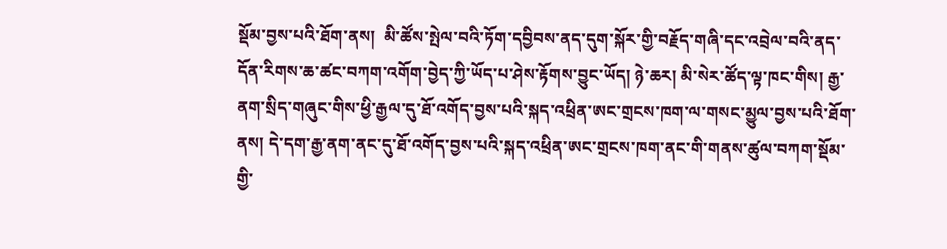སྡོམ་བྱས་པའི་ཐོག་ནས།  མི་ཚོས་སྤེལ་བའི་ཏོག་དབྱིབས་ནད་དུག་སྐོར་གྱི་བརྗོད་གཞི་དང་འབྲེལ་བའི་ནད་དོན་རིགས་ཆ་ཚང་བཀག་འགོག་བྱེད་ཀྱི་ཡོད་པ་ཤེས་རྟོགས་བྱུང་ཡོད། ཉེ་ཆར། མི་སེར་ཚོད་ལྟ་ཁང་གིས། རྒྱ་ནག་སྲིད་གཞུང་གིས་ཕྱི་རྒྱལ་དུ་ཐོ་འགོད་བྱས་པའི་སྐད་འཕྲིན་ཨང་གྲངས་ཁག་ལ་གསང་མྱུལ་བྱས་པའི་ཐོག་ནས། དེ་དག་རྒྱ་ནག་ནང་དུ་ཐོ་འགོད་བྱས་པའི་སྐད་འཕྲིན་ཨང་གྲངས་ཁག་ནང་གི་གནས་ཚུལ་བཀག་སྡོམ་གྱི་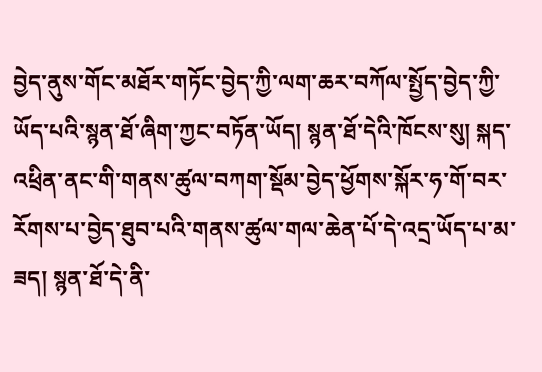བྱེད་ནུས་གོང་མཐོར་གཏོང་བྱེད་ཀྱི་ལག་ཆར་བཀོལ་སྤྱོད་བྱེད་ཀྱི་ཡོད་པའི་སྙན་ཐོ་ཞིག་ཀྱང་བཏོན་ཡོད། སྙན་ཐོ་དེའི་ཁོངས་སུ། སྐད་འཕྲིན་ནང་གི་གནས་ཚུལ་བཀག་སྡོམ་བྱེད་ཕྱོགས་སྐོར་ཧ་གོ་བར་རོགས་པ་བྱེད་ཐུབ་པའི་གནས་ཚུལ་གལ་ཆེན་པོ་དེ་འདྲ་ཡོད་པ་མ་ཟད། སྙན་ཐོ་དེ་ནི་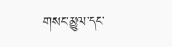གསང་མྱུལ་དང་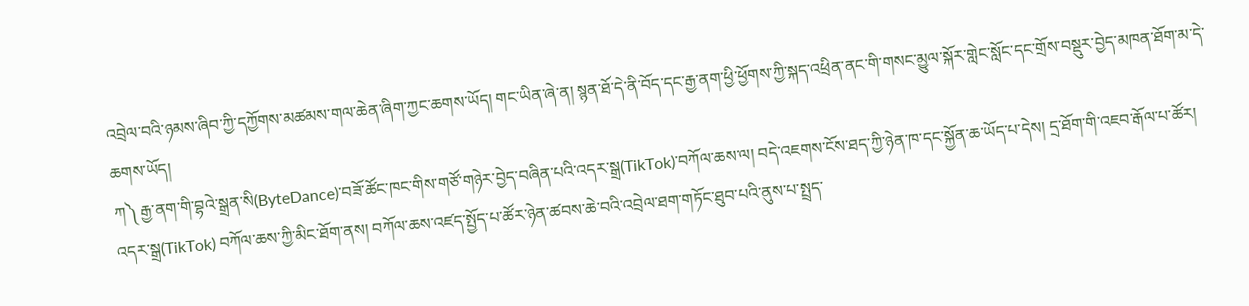འབྲེལ་བའི་ཉམས་ཞིབ་ཀྱི་དཀྱོགས་མཚམས་གལ་ཆེན་ཞིག་ཀྱང་ཆགས་ཡོད། གང་ཡིན་ཞེ་ན། སྙན་ཐོ་དེ་ནི་བོད་དང་རྒྱ་ནག་ཕྱི་ཕྱོགས་ཀྱི་སྐད་འཕྲིན་ནང་གི་གསང་མྱུལ་སྐོར་གླེང་སློང་དང་གྲོས་བསྡུར་བྱེད་མཁན་ཐོག་མ་དེ་ཆགས་ཡོད།
ཀ༽ རྒྱ་ནག་གི་བྷའེ་སྒྲན་སི(ByteDance)་བཟོ་ཚོང་ཁང་གིས་གཙོ་གཉེར་བྱེད་བཞིན་པའི་འདར་སྒྲ(TikTok)་བཀོལ་ཆས་ལ། བདེ་འཇགས་ངོས་ཐད་ཀྱི་ཉེན་ཁ་དང་སྐྱོན་ཆ་ཡོད་པ་དེས། དྲ་ཐོག་གི་འཇབ་རྒོལ་པ་ཚོར། འདར་སྒྲ(TikTok) བཀོལ་ཆས་ཀྱི་མིང་ཐོག་ནས། བཀོལ་ཆས་འཛད་སྤྱོད་པ་ཚོར་ཉེན་ཚབས་ཆེ་བའི་འབྲེལ་ཐག་གཏོང་ཐུབ་པའི་ནུས་པ་སྤྲད་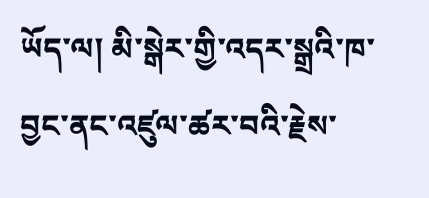ཡོད་ལ། མི་སྒེར་གྱི་འདར་སྒྲའི་ཁ་བྱང་ནང་འཛུལ་ཚར་བའི་རྗེས་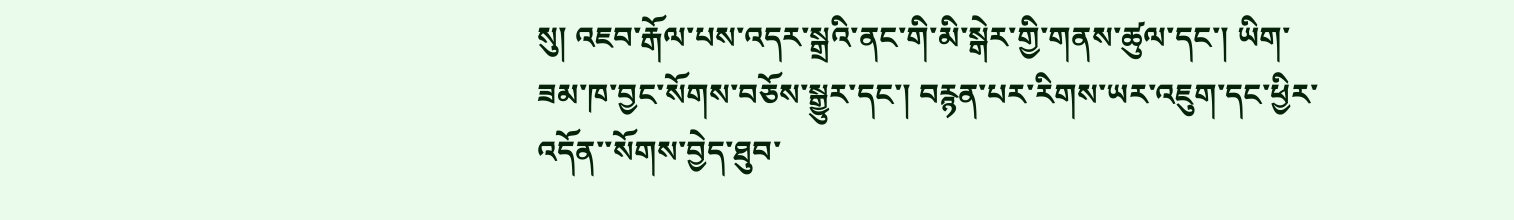སུ། འཇབ་རྒོལ་པས་འདར་སྒྲའི་ནང་གི་མི་སྒེར་གྱི་གནས་ཚུལ་དང་། ཡིག་ཟམ་ཁ་བྱང་སོགས་བཅོས་སྒྱུར་དང་། བརྙན་པར་རིགས་ཡར་འཇུག་དང་ཕྱིར་འདོན་་སོགས་བྱེད་ཐུབ་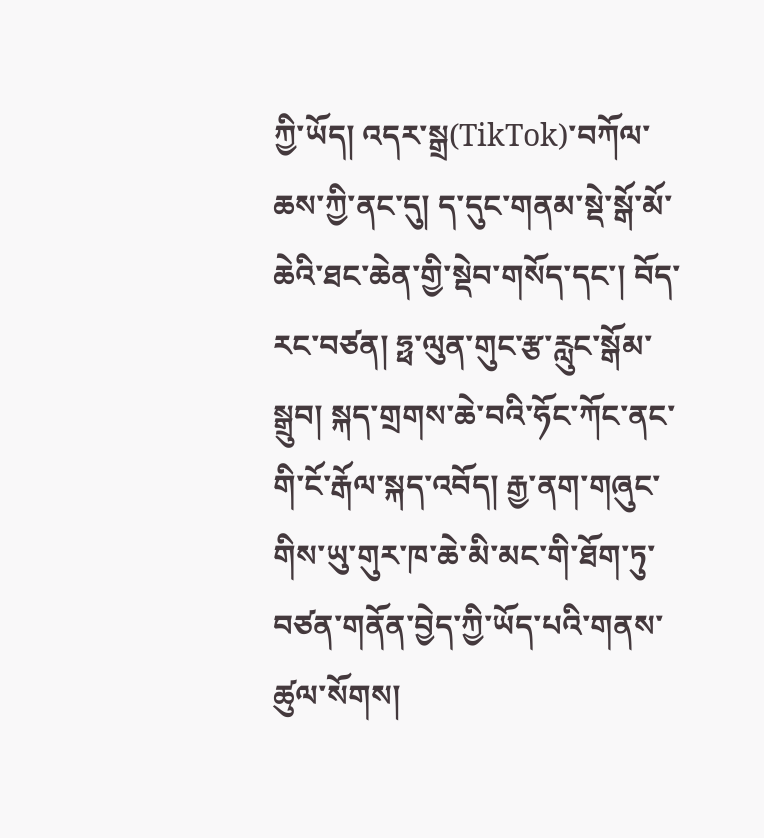ཀྱི་ཡོད། འདར་སྒྲ(TikTok)་བཀོལ་ཆས་ཀྱི་ནང་དུ། ད་དུང་གནམ་སྡེ་སྒོ་མོ་ཆེའི་ཐང་ཆེན་གྱི་སྡེབ་གསོད་དང་། བོད་རང་བཙན། ཧྥ་ལུན་གུང་རྩ་རླུང་སྒོམ་སྒྲུབ། སྐད་གྲགས་ཆེ་བའི་ཧོང་ཀོང་ནང་གི་ངོ་རྒོལ་སྐད་འབོད། རྒྱ་ནག་གཞུང་གིས་ཡུ་གུར་ཁ་ཆེ་མི་མང་གི་ཐོག་ཏུ་བཙན་གནོན་བྱེད་ཀྱི་ཡོད་པའི་གནས་ཚུལ་སོགས།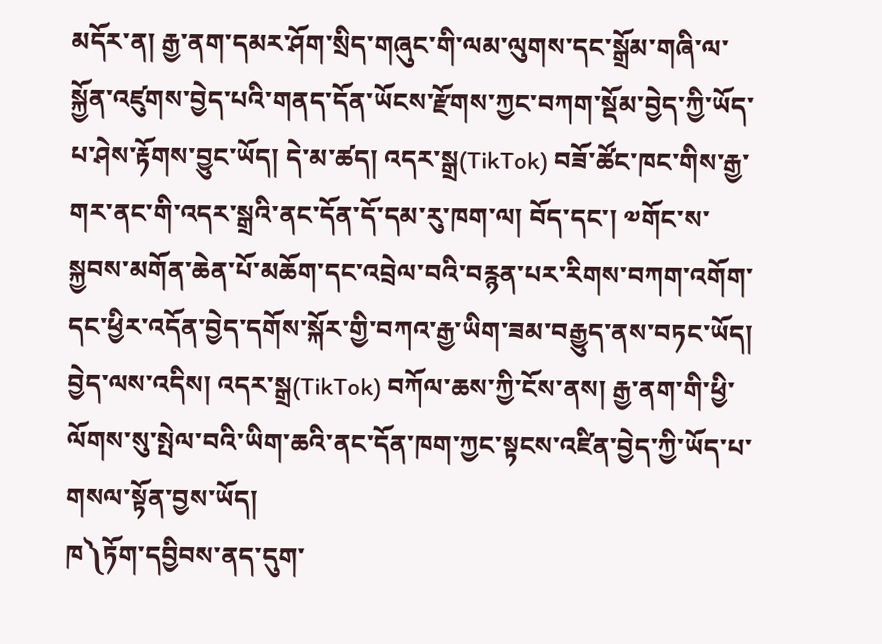མདོར་ན། རྒྱ་ནག་དམར་ཤོག་སྲིད་གཞུང་གི་ལམ་ལུགས་དང་སྒྲོམ་གཞི་ལ་སྐྱོན་འཛུགས་བྱེད་པའི་གནད་དོན་ཡོངས་རྫོགས་ཀྱང་བཀག་སྡོམ་བྱེད་ཀྱི་ཡོད་པ་ཤེས་རྟོགས་བྱུང་ཡོད། དེ་མ་ཚད། འདར་སྒྲ(TikTok) བཟོ་ཚོང་ཁང་གིས་རྒྱ་གར་ནང་གི་འདར་སྒྲའི་ནང་དོན་དོ་དམ་རུ་ཁག་ལ། བོད་དང་། ༧གོང་ས་སྐྱབས་མགོན་ཆེན་པོ་མཆོག་དང་འབྲེལ་བའི་བརྙན་པར་རིགས་བཀག་འགོག་དང་ཕྱིར་འདོན་བྱེད་དགོས་སྐོར་གྱི་བཀའ་རྒྱ་ཡིག་ཟམ་བརྒྱུད་ནས་བཏང་ཡོད། བྱེད་ལས་འདིས། འདར་སྒྲ(TikTok) བཀོལ་ཆས་ཀྱི་ངོས་ནས། རྒྱ་ནག་གི་ཕྱི་ལོགས་སུ་སྤེལ་བའི་ཡིག་ཆའི་ནང་དོན་ཁག་ཀྱང་སྟངས་འཛིན་བྱེད་ཀྱི་ཡོད་པ་གསལ་སྟོན་བྱས་ཡོད།
ཁ༽ཏོག་དབྱིབས་ནད་དུག་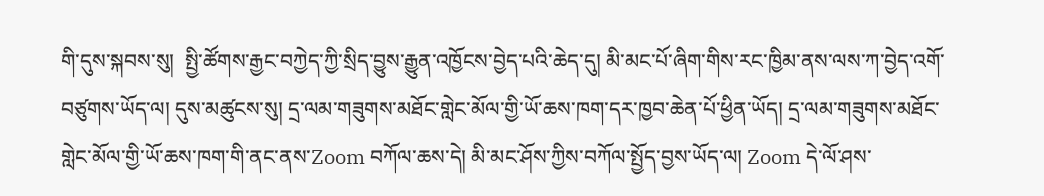གི་དུས་སྐབས་སུ།  སྤྱི་ཚོགས་རྒྱང་བཀྱེད་ཀྱི་སྲིད་བྱུས་རྒྱུན་འཁྱོངས་བྱེད་པའི་ཆེད་དུ། མི་མང་པོ་ཞིག་གིས་རང་ཁྱིམ་ནས་ལས་ཀ་བྱེད་འགོ་བཙུགས་ཡོད་ལ། དུས་མཚུངས་སུ། དྲ་ལམ་གཟུགས་མཐོང་གླེང་མོལ་གྱི་ཡོ་ཆས་ཁག་དར་ཁྱབ་ཆེན་པོ་ཕྱིན་ཡོད། དྲ་ལམ་གཟུགས་མཐོང་གླེང་མོལ་གྱི་ཡོ་ཆས་ཁག་གི་ནང་ནས་Zoom བཀོལ་ཆས་དེ། མི་མང་ཤོས་ཀྱིས་བཀོལ་སྤྱོད་བྱས་ཡོད་ལ། Zoom དེ་ལོ་ཤས་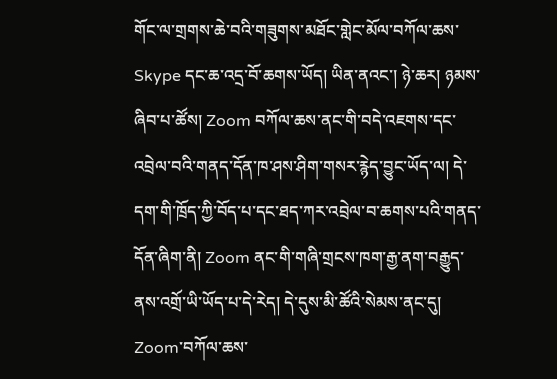གོང་ལ་གྲགས་ཆེ་བའི་གཟུགས་མཐོང་གླེང་མོལ་བཀོལ་ཆས་Skype དང་ཆ་འདྲ་བོ་ཆགས་ཡོད། ཡིན་ནའང་། ཉེ་ཆར། ཉམས་ཞིབ་པ་ཚོས། Zoom བཀོལ་ཆས་ནང་གི་བདེ་འཇགས་དང་འབྲེལ་བའི་གནད་དོན་ཁ་ཤས་ཤིག་གསར་རྙེད་བྱུང་ཡོད་ལ། དེ་དག་གི་ཁྲོད་ཀྱི་བོད་པ་དང་ཐད་ཀར་འབྲེལ་བ་ཆགས་པའི་གནད་དོན་ཞིག་ནི། Zoom ནང་གི་གཞི་གྲངས་ཁག་རྒྱ་ནག་བརྒྱུད་ནས་འགྲོ་ཡི་ཡོད་པ་དེ་རེད། དེ་དུས་མི་ཚོའི་སེམས་ནང་དུ། Zoom་བཀོལ་ཆས་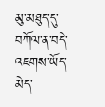མུ་མཐུད་དུ་བཀོལ་ན་བདེ་འཇགས་ཡོད་མེད་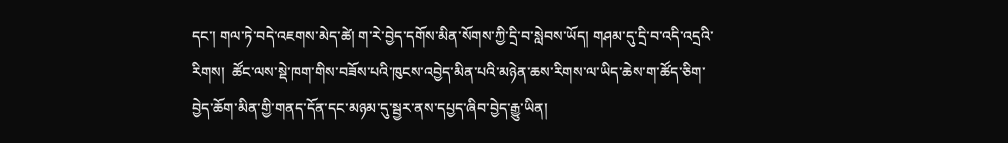དང་། གལ་ཏེ་བདེ་འཇགས་མེད་ཚེ། ག་རེ་བྱེད་དགོས་མིན་སོགས་ཀྱི་དྲི་བ་སླེབས་ཡོད། གཤམ་དུ་དྲི་བ་འདི་འདྲའི་རིགས།  ཚོང་ལས་སྡེ་ཁག་གིས་བཟོས་པའི་ཁུངས་འབྱེད་མིན་པའི་མཉེན་ཆས་རིགས་ལ་ཡིད་ཆེས་ག་ཚོད་ཅིག་བྱེད་ཆོག་མིན་གྱི་གནད་དོན་དང་མཉམ་དུ་སྦྱར་ནས་དཔྱད་ཞིབ་བྱེད་རྒྱུ་ཡིན།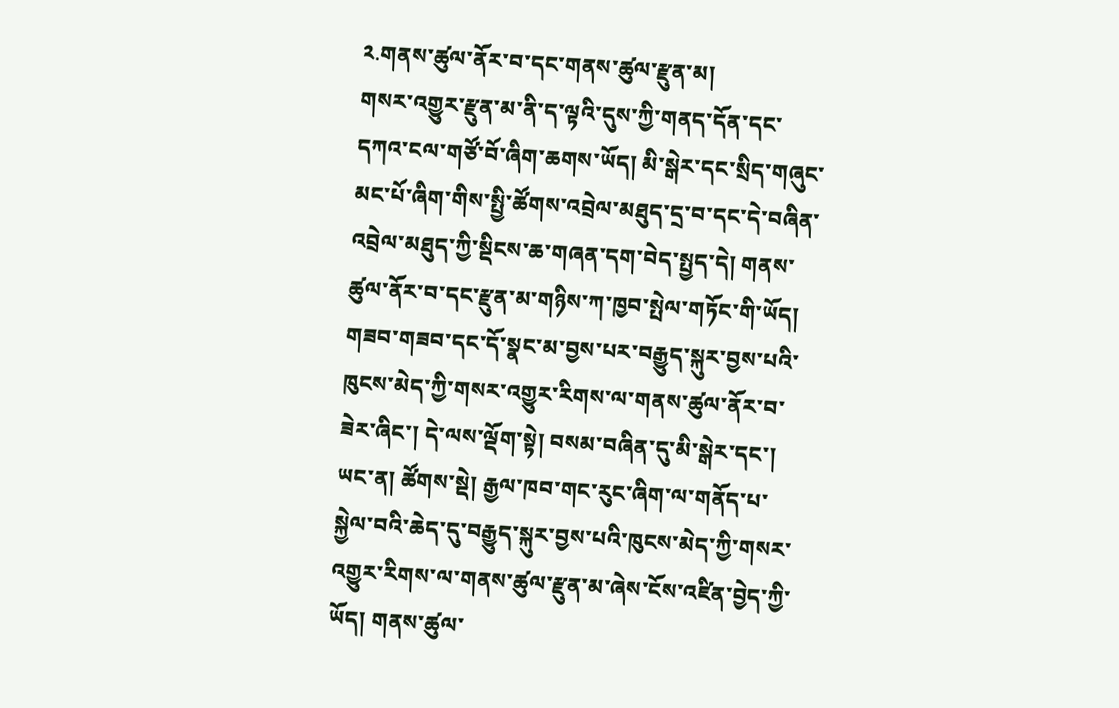༢.གནས་ཚུལ་ནོར་བ་དང་གནས་ཚུལ་རྫུན་མ།
གསར་འགྱུར་རྫུན་མ་ནི་ད་ལྟའི་དུས་ཀྱི་གནད་དོན་དང་དཀའ་ངལ་གཙོ་བོ་ཞིག་ཆགས་ཡོད། མི་སྒེར་དང་སྲིད་གཞུང་མང་པོ་ཞིག་གིས་སྤྱི་ཚོགས་འབྲེལ་མཐུད་དྲ་བ་དང་དེ་བཞིན་འབྲེལ་མཐུད་ཀྱི་སྡིངས་ཆ་གཞན་དག་བེད་སྤྱད་དེ། གནས་ཚུལ་ནོར་བ་དང་རྫུན་མ་གཉིས་ཀ་ཁྱབ་སྤེལ་གཏོང་གི་ཡོད། གཟབ་གཟབ་དང་དོ་སྣང་མ་བྱས་པར་བརྒྱུད་སྐུར་བྱས་པའི་ཁུངས་མེད་ཀྱི་གསར་འགྱུར་རིགས་ལ་གནས་ཚུལ་ནོར་བ་ཟེར་ཞིང་། དེ་ལས་ལྡོག་སྟེ། བསམ་བཞིན་དུ་མི་སྒེར་དང་། ཡང་ན། ཚོགས་སྡེ། རྒྱལ་ཁབ་གང་རུང་ཞིག་ལ་གནོད་པ་སྐྱེལ་བའི་ཆེད་དུ་བརྒྱུད་སྐུར་བྱས་པའི་ཁུངས་མེད་ཀྱི་གསར་འགྱུར་རིགས་ལ་གནས་ཚུལ་རྫུན་མ་ཞེས་ངོས་འཛིན་བྱེད་ཀྱི་ཡོད། གནས་ཚུལ་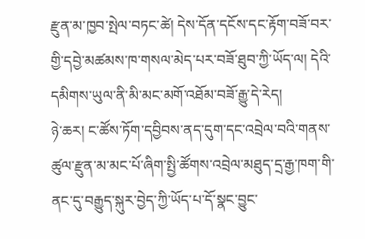རྫུན་མ་ཁྱབ་སྤེལ་བཏང་ཚེ། དེས་དོན་དངོས་དང་རྟོག་བཟོ་བར་གྱི་དབྱེ་མཚམས་ཁ་གསལ་མེད་པར་བཟོ་ཐུབ་ཀྱི་ཡོད་ལ། དེའི་དམིགས་ཡུལ་ནི་མི་མང་མགོ་འཐོམ་བཟོ་རྒྱུ་དེ་རེད།
ཉེ་ཆར། ང་ཚོས་ཏོག་དབྱིབས་ནད་དུག་དང་འབྲེལ་བའི་གནས་ཚུལ་རྫུན་མ་མང་པོ་ཞིག་སྤྱི་ཚོགས་འབྲེལ་མཐུད་དྲ་རྒྱ་ཁག་གི་ནང་དུ་བརྒྱུད་སྐུར་བྱེད་ཀྱི་ཡོད་པ་དོ་སྣང་བྱུང་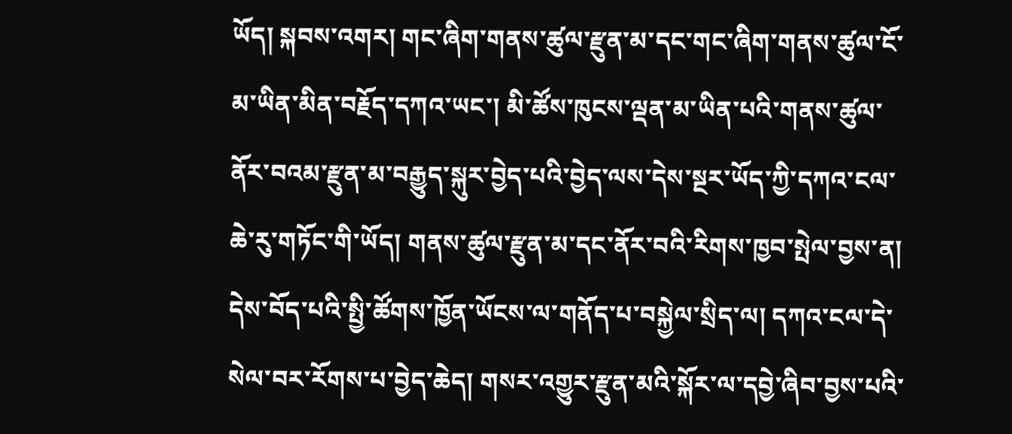ཡོད། སྐབས་འགར། གང་ཞིག་གནས་ཚུལ་རྫུན་མ་དང་གང་ཞིག་གནས་ཚུལ་ངོ་མ་ཡིན་མིན་བརྗོད་དཀའ་ཡང་། མི་ཚོས་ཁུངས་ལྡན་མ་ཡིན་པའི་གནས་ཚུལ་ནོར་བའམ་རྫུན་མ་བརྒྱུད་སྐུར་བྱེད་པའི་བྱེད་ལས་དེས་སྔར་ཡོད་ཀྱི་དཀའ་ངལ་ཆེ་རུ་གཏོང་གི་ཡོད། གནས་ཚུལ་རྫུན་མ་དང་ནོར་བའི་རིགས་ཁྱབ་སྤེལ་བྱས་ན། དེས་བོད་པའི་སྤྱི་ཚོགས་ཁྱོན་ཡོངས་ལ་གནོད་པ་བསྐྱེལ་སྲིད་ལ། དཀའ་ངལ་དེ་སེལ་བར་རོགས་པ་བྱེད་ཆེད། གསར་འགྱུར་རྫུན་མའི་སྐོར་ལ་དབྱེ་ཞིབ་བྱས་པའི་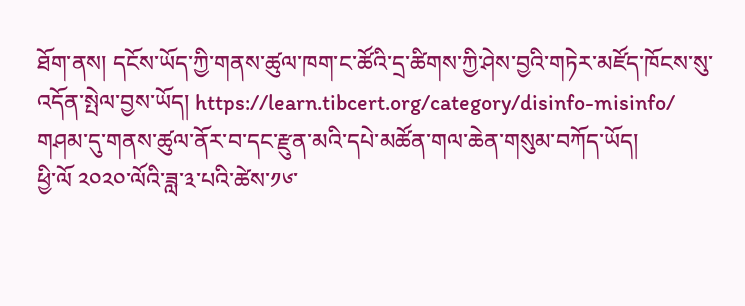ཐོག་ནས། དངོས་ཡོད་ཀྱི་གནས་ཚུལ་ཁག་ང་ཚོའི་དྲ་ཚིགས་ཀྱི་ཤེས་བྱའི་གཏེར་མཛོད་ཁོངས་སུ་འདོན་སྤེལ་བྱས་ཡོད། https://learn.tibcert.org/category/disinfo-misinfo/
གཤམ་དུ་གནས་ཚུལ་ནོར་བ་དང་རྫུན་མའི་དཔེ་མཚོན་གལ་ཆེན་གསུམ་བཀོད་ཡོད།
ཕྱི་ལོ ༢༠༢༠་ལོའི་ཟླ་༣་པའི་ཚེས་༡༦་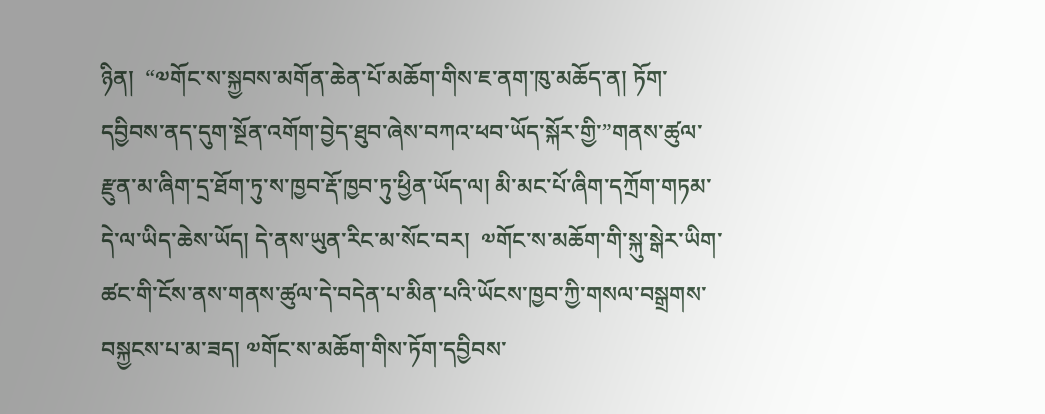ཉིན།  “༧གོང་ས་སྐྱབས་མགོན་ཆེན་པོ་མཆོག་གིས་ཇ་ནག་ཁུ་མཆོད་ན། ཏོག་དབྱིབས་ནད་དུག་སྔོན་འགོག་བྱེད་ཐུབ་ཞེས་བཀའ་ཕབ་ཡོད་སྐོར་གྱི་”གནས་ཚུལ་རྫུན་མ་ཞིག་དྲ་ཐོག་ཏུ་ས་ཁྱབ་རྡོ་ཁྱབ་ཏུ་ཕྱིན་ཡོད་ལ། མི་མང་པོ་ཞིག་དཀྲོག་གཏམ་དེ་ལ་ཡིད་ཆེས་ཡོད། དེ་ནས་ཡུན་རིང་མ་སོང་བར།  ༧གོང་ས་མཆོག་གི་སྐུ་སྒེར་ཡིག་ཚང་གི་ངོས་ནས་གནས་ཚུལ་དེ་བདེན་པ་མིན་པའི་ཡོངས་ཁྱབ་ཀྱི་གསལ་བསྒྲགས་བསྐྱངས་པ་མ་ཟད། ༧གོང་ས་མཆོག་གིས་ཏོག་དབྱིབས་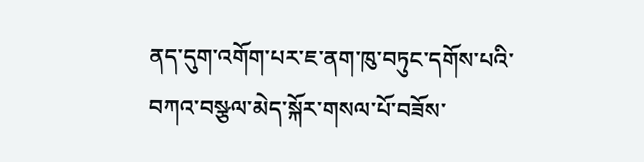ནད་དུག་འགོག་པར་ཇ་ནག་ཁུ་བཏུང་དགོས་པའི་བཀའ་བསྩལ་མེད་སྐོར་གསལ་པོ་བཟོས་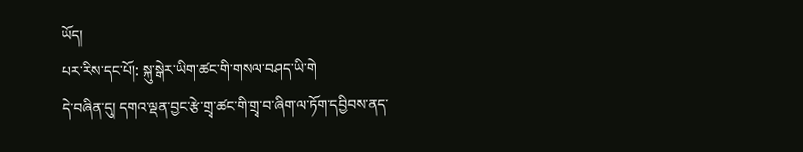ཡོད།
པར་རིས་དང་པོ།: སྐུ་སྒེར་ཡིག་ཚང་གི་གསལ་བཤད་ཡི་གེ
དེ་བཞིན་དུ། དགའ་ལྡན་བྱང་རྩེ་གྲྭ་ཚང་གི་གྲྭ་བ་ཞིག་ལ་ཏོག་དབྱིབས་ནད་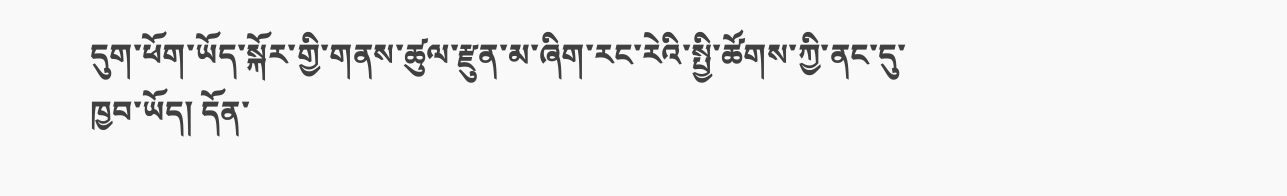དུག་ཕོག་ཡོད་སྐོར་གྱི་གནས་ཚུལ་རྫུན་མ་ཞིག་རང་རེའི་སྤྱི་ཚོགས་ཀྱི་ནང་དུ་ཁྱབ་ཡོད། དོན་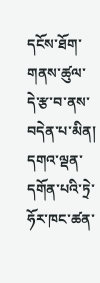དངོས་ཐོག་གནས་ཚུལ་དེ་རྩ་བ་ནས་བདེན་པ་མིན། དགའ་ལྡན་དགོན་པའི་ཏྲེ་ཧོར་ཁང་ཚན་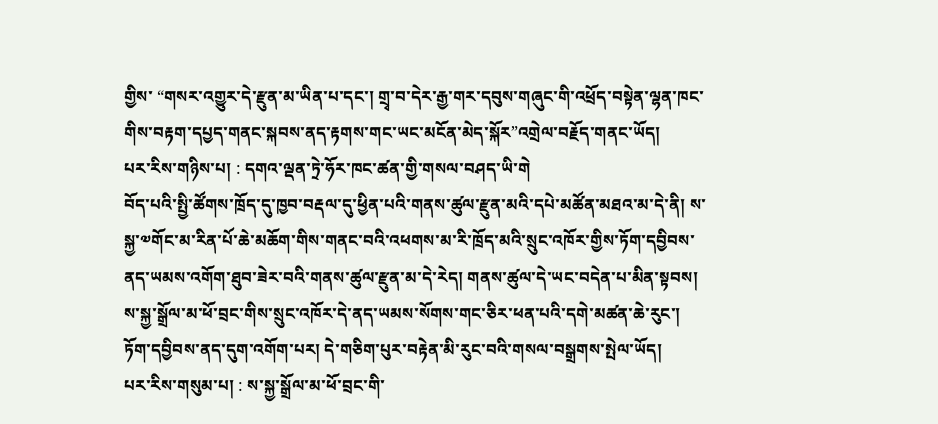གྱིས་ “གསར་འགྱུར་དེ་རྫུན་མ་ཡིན་པ་དང་། གྲྭ་བ་དེར་རྒྱ་གར་དབུས་གཞུང་གི་འཕྲོད་བསྟེན་ལྷན་ཁང་གིས་བརྟག་དཔྱད་གནང་སྐབས་ནད་རྟགས་གང་ཡང་མངོན་མེད་སྐོར”འགྲེལ་བརྗོད་གནང་ཡོད།
པར་རིས་གཉིས་པ། : དགའ་ལྡན་ཏྲེ་ཧོར་ཁང་ཚན་གྱི་གསལ་བཤད་ཡི་གེ
བོད་པའི་སྤྱི་ཚོགས་ཁྲོད་དུ་ཁྱབ་བརྡལ་དུ་ཕྱིན་པའི་གནས་ཚུལ་རྫུན་མའི་དཔེ་མཚོན་མཐའ་མ་དེ་ནི། ས་སྐྱ་༧གོང་མ་རིན་པོ་ཆེ་མཆོག་གིས་གནང་བའི་འཕགས་མ་རི་ཁྲོད་མའི་སྲུང་འཁོར་གྱིས་ཏོག་དབྱིབས་ནད་ཡམས་འགོག་ཐུབ་ཟེར་བའི་གནས་ཚུལ་རྫུན་མ་དེ་རེད། གནས་ཚུལ་དེ་ཡང་བདེན་པ་མིན་སྟབས། ས་སྐྱ་སྒྲོལ་མ་ཕོ་བྲང་གིས་སྲུང་འཁོར་དེ་ནད་ཡམས་སོགས་གང་ཅིར་ཕན་པའི་དགེ་མཚན་ཆེ་རུང་། ཏོག་དབྱིབས་ནད་དུག་འགོག་པར། དེ་གཅིག་པུར་བརྟེན་མི་རུང་བའི་གསལ་བསྒྲགས་སྤེལ་ཡོད།
པར་རིས་གསུམ་པ། : ས་སྐྱ་སྒྲོལ་མ་ཕོ་བྲང་གི་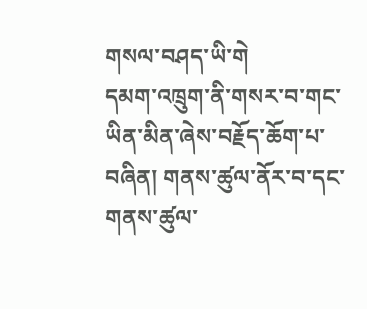གསལ་བཤད་ཡི་གེ
དམག་འཁྲུག་ནི་གསར་བ་གང་ཡིན་མིན་ཞེས་བརྗོད་ཆོག་པ་བཞིན། གནས་ཚུལ་ནོར་བ་དང་གནས་ཚུལ་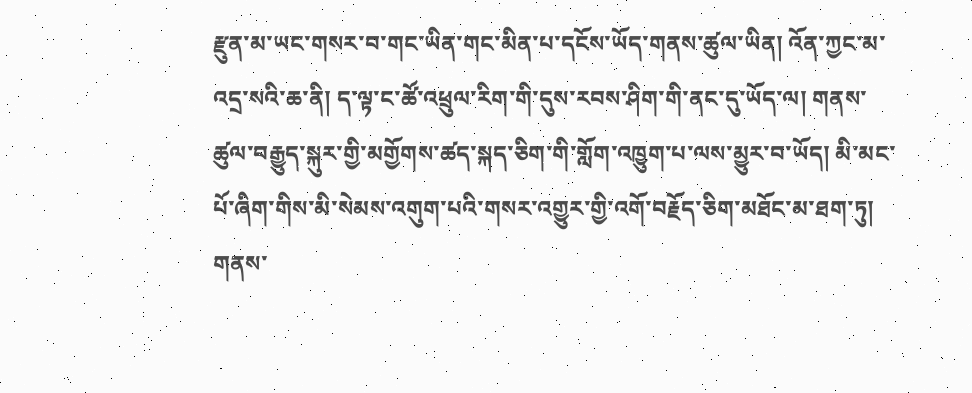རྫུན་མ་ཡང་གསར་བ་གང་ཡིན་གང་མིན་པ་དངོས་ཡོད་གནས་ཚུལ་ཡིན། འོན་ཀྱང་མ་འདྲ་སའི་ཆ་ནི། ད་ལྟ་ང་ཚོ་འཕྲུལ་རིག་གི་དུས་རབས་ཤིག་གི་ནང་དུ་ཡོད་ལ། གནས་ཚུལ་བརྒྱུད་སྐུར་གྱི་མགྱོགས་ཚད་སྐད་ཅིག་གི་གློག་འཁྱུག་པ་ལས་མྱུར་བ་ཡོད། མི་མང་པོ་ཞིག་གིས་མི་སེམས་འགུག་པའི་གསར་འགྱུར་གྱི་འགོ་བརྗོད་ཅིག་མཐོང་མ་ཐག་ཏུ། གནས་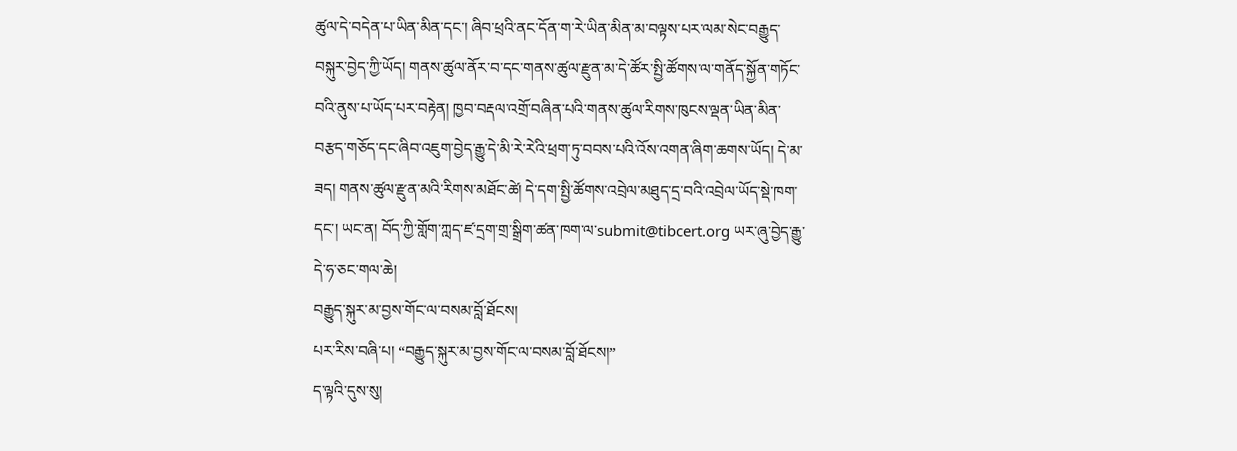ཚུལ་དེ་བདེན་པ་ཡིན་མིན་དང་། ཞིབ་ཕྲའི་ནང་དོན་ག་རེ་ཡིན་མིན་མ་བལྟས་པར་ལམ་སེང་བརྒྱུད་བསྐུར་བྱེད་ཀྱི་ཡོད། གནས་ཚུལ་ནོར་བ་དང་གནས་ཚུལ་རྫུན་མ་དེ་ཚོར་སྤྱི་ཚོགས་ལ་གནོད་སྐྱོན་གཏོང་བའི་ནུས་པ་ཡོད་པར་བརྟེན། ཁྱབ་བརྡལ་འགྲོ་བཞིན་པའི་གནས་ཚུལ་རིགས་ཁུངས་ལྡན་ཡིན་མིན་བརྩད་གཅོད་དང་ཞིབ་འཇུག་བྱེད་རྒྱུ་དེ་མི་རེ་རེའི་ཕྲག་ཏུ་བབས་པའི་འོས་འགན་ཞིག་ཆགས་ཡོད། དེ་མ་ཟད། གནས་ཚུལ་རྫུན་མའི་རིགས་མཐོང་ཚེ། དེ་དག་སྤྱི་ཚོགས་འབྲེལ་མཐུད་དྲ་བའི་འབྲེལ་ཡོད་སྡེ་ཁག་དང་། ཡང་ན། བོད་ཀྱི་གློག་ཀླད་ཛ་དྲག་གྲ་སྒྲིག་ཚན་ཁག་ལ་submit@tibcert.org ཡར་ཞུ་བྱེད་རྒྱུ་དེ་ཧ་ཅང་གལ་ཆེ།
བརྒྱུད་སྐུར་མ་བྱས་གོང་ལ་བསམ་བློ་ཐོངས།
པར་རིས་བཞི་པ། “བརྒྱུད་སྐུར་མ་བྱས་གོང་ལ་བསམ་བློ་ཐོངས།”
ད་ལྟའི་དུས་སུ།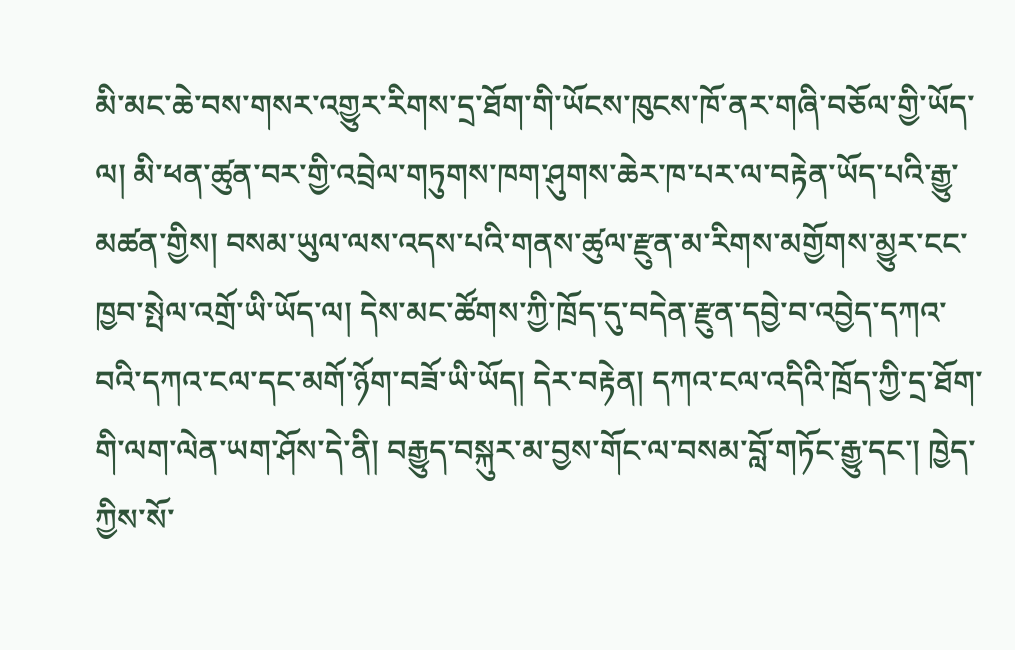མི་མང་ཆེ་བས་གསར་འགྱུར་རིགས་དྲ་ཐོག་གི་ཡོངས་ཁུངས་ཁོ་ནར་གཞི་བཅོལ་གྱི་ཡོད་ལ། མི་ཕན་ཚུན་བར་གྱི་འབྲེལ་གཏུགས་ཁག་ཤུགས་ཆེར་ཁ་པར་ལ་བརྟེན་ཡོད་པའི་རྒྱུ་མཚན་གྱིས། བསམ་ཡུལ་ལས་འདས་པའི་གནས་ཚུལ་རྫུན་མ་རིགས་མགྱོགས་མྱུར་ངང་ཁྱབ་སྤེལ་འགྲོ་ཡི་ཡོད་ལ། དེས་མང་ཚོགས་ཀྱི་ཁྲོད་དུ་བདེན་རྫུན་དབྱེ་བ་འབྱེད་དཀའ་བའི་དཀའ་ངལ་དང་མགོ་ཉོག་བཟོ་ཡི་ཡོད། དེར་བརྟེན། དཀའ་ངལ་འདིའི་ཁྲོད་ཀྱི་དྲ་ཐོག་གི་ལག་ལེན་ཡག་ཤོས་དེ་ནི། བརྒྱུད་བསྐུར་མ་བྱས་གོང་ལ་བསམ་བློ་གཏོང་རྒྱུ་དང་། ཁྱེད་ཀྱིས་སོ་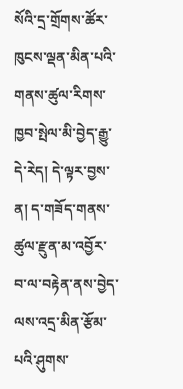སོའི་དྲ་གྲོགས་ཚོར་ཁུངས་ལྡན་མིན་པའི་གནས་ཚུལ་རིགས་ཁྱབ་སྤེལ་མི་བྱེད་རྒྱུ་དེ་རེད། དེ་ལྟར་བྱས་ན། ད་གཟོད་གནས་ཚུལ་རྫུན་མ་འབྱོར་བ་ལ་བརྟེན་ནས་བྱེད་ལས་འདྲ་མིན་རྩོམ་པའི་ཤུགས་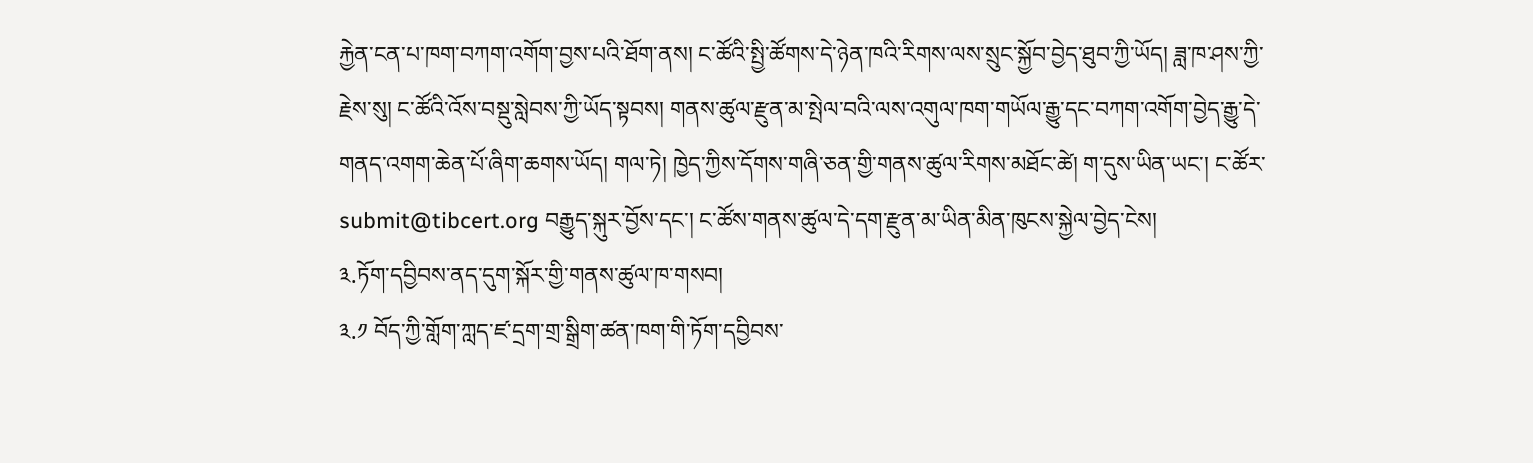རྐྱེན་ངན་པ་ཁག་བཀག་འགོག་བྱས་པའི་ཐོག་ནས། ང་ཚོའི་སྤྱི་ཚོགས་དེ་ཉེན་ཁའི་རིགས་ལས་སྲུང་སྐྱོབ་བྱེད་ཐུབ་ཀྱི་ཡོད། ཟླ་ཁ་ཤས་ཀྱི་རྗེས་སུ། ང་ཚོའི་འོས་བསྡུ་སླེབས་ཀྱི་ཡོད་སྟབས། གནས་ཚུལ་རྫུན་མ་སྤེལ་བའི་ལས་འགུལ་ཁག་གཡོལ་རྒྱུ་དང་བཀག་འགོག་བྱེད་རྒྱུ་དེ་གནད་འགག་ཆེན་པོ་ཞིག་ཆགས་ཡོད། གལ་ཏེ། ཁྱེད་ཀྱིས་དོགས་གཞི་ཅན་གྱི་གནས་ཚུལ་རིགས་མཐོང་ཚེ། ག་དུས་ཡིན་ཡང་། ང་ཚོར་submit@tibcert.org བརྒྱུད་སྐུར་བྱོས་དང་། ང་ཚོས་གནས་ཚུལ་དེ་དག་རྫུན་མ་ཡིན་མིན་ཁུངས་སྐྱེལ་བྱེད་ངེས།
༣.ཏོག་དབྱིབས་ནད་དུག་སྐོར་གྱི་གནས་ཚུལ་ཁ་གསབ།
༣.༡ བོད་ཀྱི་གློག་ཀླད་ཛ་དྲག་གྲ་སྒྲིག་ཚན་ཁག་གི་ཏོག་དབྱིབས་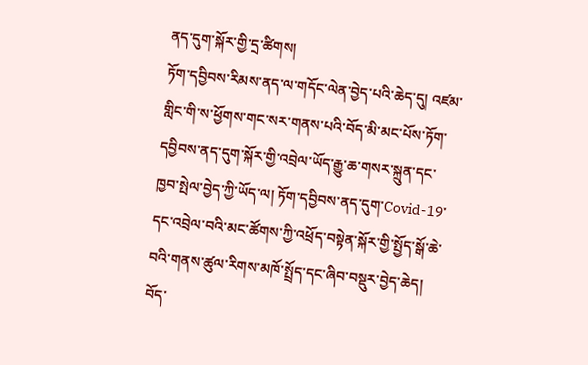ནད་དུག་སྐོར་གྱི་དྲ་ཚིགས།
ཏོག་དབྱིབས་རིམས་ནད་ལ་གདོང་ལེན་བྱེད་པའི་ཆེད་དུ། འཛམ་གླིང་གི་ས་ཕྱོགས་གང་སར་གནས་པའི་བོད་མི་མང་པོས་ཏོག་དབྱིབས་ནད་དུག་སྐོར་གྱི་འབྲེལ་ཡོད་རྒྱུ་ཆ་གསར་སྐྲུན་དང་ཁྱབ་སྤེལ་བྱེད་ཀྱི་ཡོད་ལ། ཏོག་དབྱིབས་ནད་དུག་Covid-19་དང་འབྲེལ་བའི་མང་ཚོགས་ཀྱི་འཕྲོད་བསྟེན་སྐོར་གྱི་སྤྱོད་སྒོ་ཆེ་བའི་གནས་ཚུལ་རིགས་མཁོ་སྤྲོད་དང་ཞིབ་བསྡུར་བྱེད་ཆེད། བོད་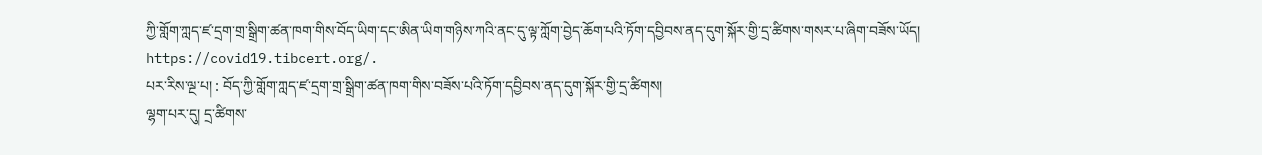ཀྱི་གློག་ཀླད་ཛ་དྲག་གྲ་སྒྲིག་ཚན་ཁག་གིས་བོད་ཡིག་དང་ཨིན་ཡིག་གཉིས་ཀའི་ནང་དུ་ལྟ་ཀློག་བྱེད་ཆོག་པའི་ཏོག་དབྱིབས་ནད་དུག་སྐོར་གྱི་དྲ་ཚིགས་གསར་པ་ཞིག་བཟོས་ཡོད།  https://covid19.tibcert.org/.
པར་རིས་ལྔ་པ། : བོད་ཀྱི་གློག་ཀླད་ཛ་དྲག་གྲ་སྒྲིག་ཚན་ཁག་གིས་བཟོས་པའི་ཏོག་དབྱིབས་ནད་དུག་སྐོར་གྱི་དྲ་ཚིགས།
ལྷག་པར་དུ། དྲ་ཚིགས་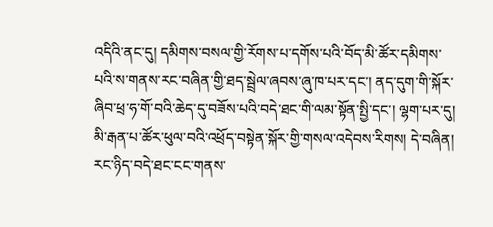འདིའི་ནང་དུ། དམིགས་བསལ་གྱི་རོགས་པ་དགོས་པའི་བོད་མི་ཚོར་དམིགས་པའི་ས་གནས་རང་བཞིན་གྱི་ཐད་སྦྲེལ་ཞབས་ཞུ་ཁ་པར་དང་། ནད་དུག་གི་སྐོར་ཞིབ་ཕྲ་ཧ་གོ་བའི་ཆེད་དུ་བཟོས་པའི་བདེ་ཐང་གི་ལམ་སྟོན་སྤྱི་དང་། ལྷག་པར་དུ། མི་རྒན་པ་ཚོར་ཕུལ་བའི་འཕྲོད་བསྟེན་སྐོར་གྱི་གསལ་འདེབས་རིགས། དེ་བཞིན། རང་ཉིད་བདེ་ཐང་ངང་གནས་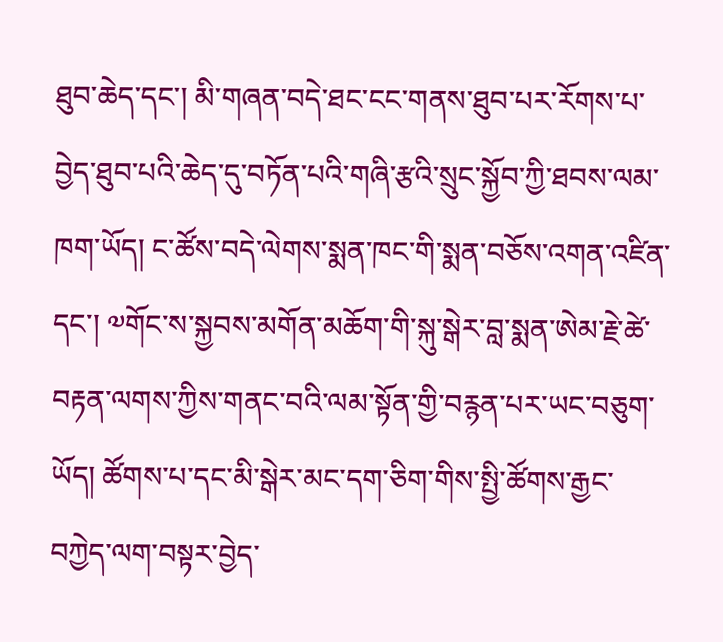ཐུབ་ཆེད་དང་། མི་གཞན་བདེ་ཐང་ངང་གནས་ཐུབ་པར་རོགས་པ་བྱེད་ཐུབ་པའི་ཆེད་དུ་བཏོན་པའི་གཞི་རྩའི་སྲུང་སྐྱོབ་ཀྱི་ཐབས་ལམ་ཁག་ཡོད། ང་ཚོས་བདེ་ལེགས་སྨན་ཁང་གི་སྨན་བཅོས་འགན་འཛིན་དང་། ༧གོང་ས་སྐྱབས་མགོན་མཆོག་གི་སྐུ་སྒེར་བླ་སྨན་ཨེམ་རྗེ་ཚེ་བརྟན་ལགས་ཀྱིས་གནང་བའི་ལམ་སྟོན་གྱི་བརྙན་པར་ཡང་བཅུག་ཡོད། ཚོགས་པ་དང་མི་སྒེར་མང་དག་ཅིག་གིས་སྤྱི་ཚོགས་རྒྱང་བཀྱེད་ལག་བསྟར་བྱེད་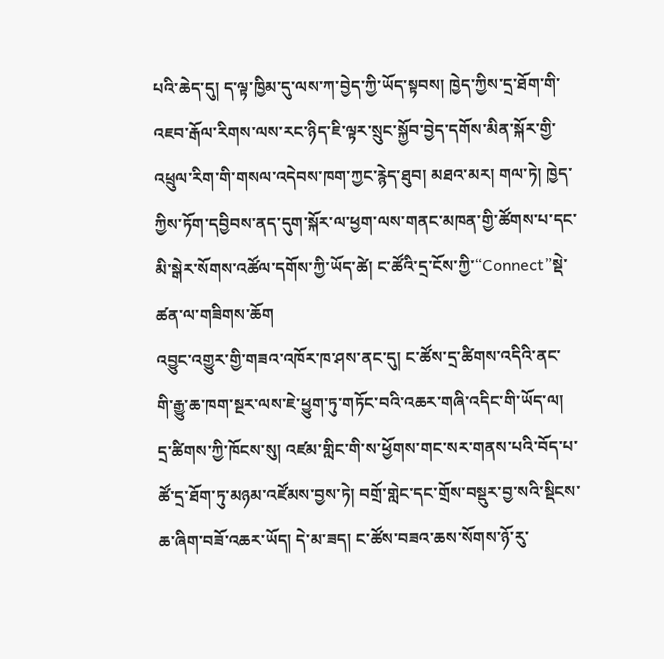པའི་ཆེད་དུ། ད་ལྟ་ཁྱིམ་དུ་ལས་ཀ་བྱེད་ཀྱི་ཡོད་སྟབས། ཁྱེད་ཀྱིས་དྲ་ཐོག་གི་འཇབ་རྒོལ་རིགས་ལས་རང་ཉིད་ཇི་ལྟར་སྲུང་སྐྱོབ་བྱེད་དགོས་མིན་སྐོར་གྱི་འཕྲུལ་རིག་གི་གསལ་འདེབས་ཁག་ཀྱང་རྙེད་ཐུབ། མཐའ་མར། གལ་ཏེ། ཁྱེད་ཀྱིས་ཏོག་དབྱིབས་ནད་དུག་སྐོར་ལ་ཕྱག་ལས་གནང་མཁན་གྱི་ཚོགས་པ་དང་མི་སྒེར་སོགས་འཚོལ་དགོས་ཀྱི་ཡོད་ཚེ། ང་ཚོའི་དྲ་ངོས་ཀྱི་“Connect”སྡེ་ཚན་ལ་གཟིགས་ཆོག
འབྱུང་འགྱུར་གྱི་གཟའ་འཁོར་ཁ་ཤས་ནང་དུ། ང་ཚོས་དྲ་ཚིགས་འདིའི་ནང་གི་རྒྱུ་ཆ་ཁག་སྔར་ལས་ཇེ་ཕྱུག་ཏུ་གཏོང་བའི་འཆར་གཞི་འདིང་གི་ཡོད་ལ། དྲ་ཚིགས་ཀྱི་ཁོངས་སུ། འཛམ་གླིང་གི་ས་ཕྱོགས་གང་སར་གནས་པའི་བོད་པ་ཚོ་དྲ་ཐོག་ཏུ་མཉམ་འཛོམས་བྱས་ཏེ། བགྲོ་གླེང་དང་གྲོས་བསྡུར་བྱ་སའི་སྡིངས་ཆ་ཞིག་བཟོ་འཆར་ཡོད། དེ་མ་ཟད། ང་ཚོས་བཟའ་ཆས་སོགས་ཉོ་རུ་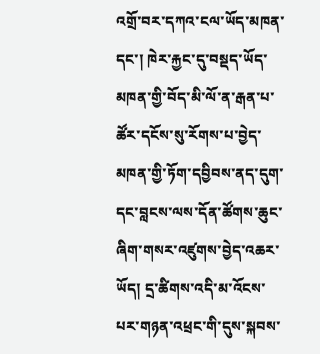འགྲོ་བར་དཀའ་ངལ་ཡོད་མཁན་དང་། ཁེར་རྐྱང་དུ་བསྡད་ཡོད་མཁན་གྱི་བོད་མི་ལོ་ན་རྒན་པ་ཚོར་དངོས་སུ་རོགས་པ་བྱེད་མཁན་གྱི་ཏོག་དབྱིབས་ནད་དུག་དང་བླངས་ལས་དོན་ཚོགས་ཆུང་ཞིག་གསར་འཛུགས་བྱེད་འཆར་ཡོད། དྲ་ཚིགས་འདི་མ་འོངས་པར་གཉན་འཕྲང་གི་དུས་སྐབས་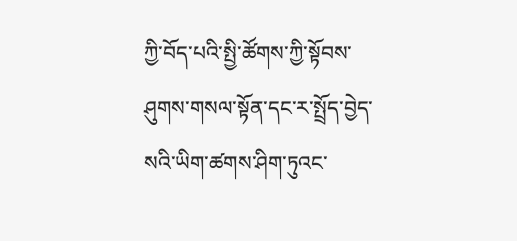ཀྱི་བོད་པའི་སྤྱི་ཚོགས་ཀྱི་སྟོབས་ཤུགས་གསལ་སྟོན་དང་ར་སྤྲོད་བྱེད་སའི་ཡིག་ཚགས་ཤིག་ཏུའང་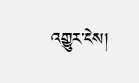འགྱུར་ངེས།